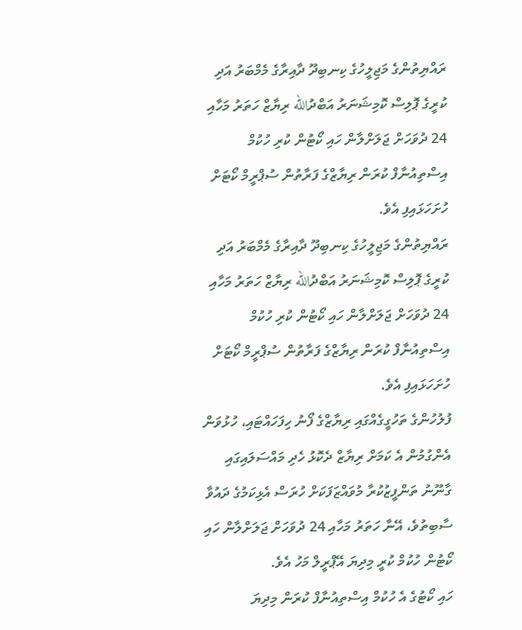ރައްޔިތުންގެ މަޖިލީހުގެ ކިނބިދޫ ދާއިރާގެ މެމްބަރު އަދި ކުރީގެ ޕޮލިސް ކޮމިޝަނަރު އަބްދުالله ރިޔާޒް ހަތަރު މަހާއި 24 ދުވަހަށް ޖަލަށްލާން ހައި ކޯޓުން ކުރި ހުކުމް އިސްތިއުނާފް ކުރަން ރިޔާޒްގެ ފަރާތުން ސުޕްރީމް ކޯޓަށް ހުށަހަޅައިފި އެވެ.
ރައްޔިތުންގެ މަޖިލީހުގެ ކިނބިދޫ ދާއިރާގެ މެމްބަރު އަދި ކުރީގެ ޕޮލިސް ކޮމިޝަނަރު އަބްދުالله ރިޔާޒް ހަތަރު މަހާއި 24 ދުވަހަށް ޖަލަށްލާން ހައި ކޯޓުން ކުރި ހުކުމް އިސްތިއުނާފް ކުރަން ރިޔާޒްގެ ފަރާތުން ސުޕްރީމް ކޯޓަށް ހުށަހަޅައިފި އެވެ.
ފުލުހުންގެ ތަހުގީގެއްގައި ރިޔާޒްގެ ފޯނު ހިފަހައްޓައި، ހުޅުވަން އެންގުމުން އެ ކަމަށް ރިޔާޒް ދެކޮޅު ހެދި މައްސަލައިގައި ގާނޫނު ތަންފީޒުކުރާ މުވައްޒަފަކަށް ހުރަސް އެޅިކަމުގެ ދައުވާ ސާބިތުވެ، އޭނާ ހަތަރު މަހާއި 24 ދުވަހަށް ޖަލަށްލާން ހައި ކޯޓުން ހުކުމް ކުރީ މިދިޔަ އޭޕްރީލް މަހު އެވެ.
ހައި ކޯޓުގެ އެ ހުކުމް އިސްތިއުނާފް ކުރަން މިދިޔަ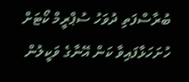ބުރާސްފަތި ދުވަހު ސުޕްރީމް ކޯޓަށް ހުށަހަޅާފައިވާ ކަން އޭނާގެ ވަކީލުން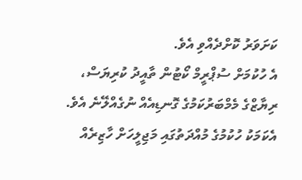ކަށަވަރު ކޮށްދެއްވި އެވެ.
އެ ހުކުމަށް ސުޕްރީމް ކޯޓުން ތާއީދު ކުރިޔަސް، ރިޔާޒްގެ މެމްބަރުކަމުގެ ގޮނޑިއެއް ނުގެއްލޭނެ އެވެ. އެކަމަކު ހުކުމުގެ މުއްދަތުގައި މަޖިލީހަށް ހާޒިރެއް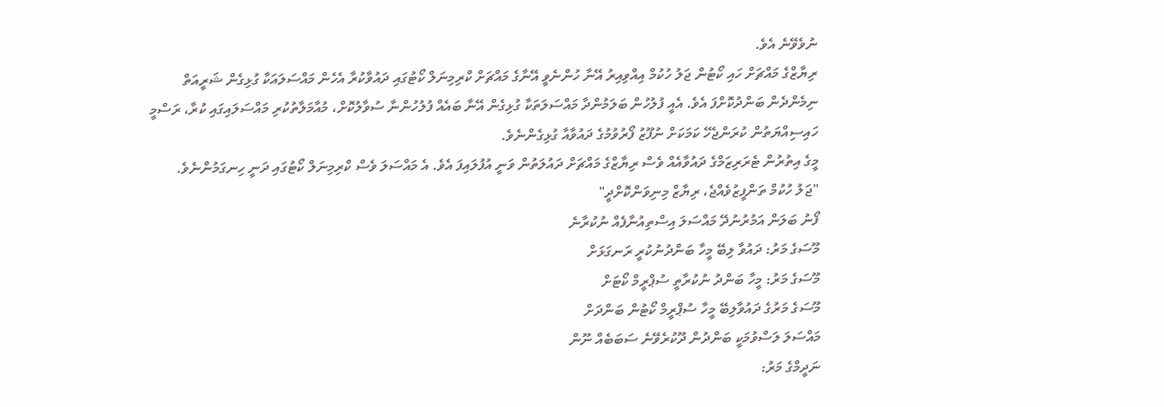ނުވެވޭނެ އެވެ.
ރިޔާޒްގެ މައްޗަށް ހައި ކޯޓުން ޖަލު ހުކުމް އިއްވިއިރު އޭނާ ހުންނެވީ އޭނާގެ މައްޗަށް ކްރިމިނަލް ކޯޓުގައި ދައުވާކުރާ އެހެން މައްސަލައަކާ ގުޅިގެން ޝަރީއަތް ނިމެންދެން ބަންދުކޮށްފަ އެވެ. އެއީ ފުލުހުން ބަލަމުންދާ މައްސަލަތަކާ ގުޅިގެން އޭނާ ބައެއް ފުލުހުންނާ ސުވާލުކޮށް، މުއާމަލާތުކުރި މައްސަލައިގައި ކުރާ، ރަސްމީ ހައިސިއްޔަތުން ކުރަންޖެހޭ ކަމަކަށް ނުފޫޒު ފޯރުވުމުގެ ދައުވާއާ ގުޅިގެންނެވެ.
މީގެ އިތުރުން ޓެރަރިޒަމްގެ ދައުވާއެއް ވެސް ރިޔާޒްގެ މައްޗަށް ދައުލަތުން ވަނީ އުފުލައިފަ އެވެ. އެ މައްސަލަ ވެސް ކްރިމިނަލް ކޯޓުގައި ދަނީ ހިނގަމުންނެވެ.
"ޖަލު ހުކުމް ތަންފީޒުވެއްޖެ، ރިޔާޒް މިނިވަންކޮށްދީ"
ފޯނު ބަލަން އަމުރުނުދޭ މައްސަލަ އިސްތިއުނާފެއް ނުކުރާނެ
މޫސަގެ މަރު: ދައުވާ ލިބޭ މީހާ ބަންދުނުކުރީ ރަނގަޅަށް
މޫސަގެ މަރު: މީހާ ބަންދު ނުކުރާތީ ސުޕްރީމް ކޯޓަށް
މޫސަގެ މަރުގެ ދައުވާލިބޭ މީހާ ސުޕްރީމް ކޯޓުން ބަންދަށް
މައްސަލަ ލަސްވުމަކީ ބަންދުން ދޫކުރެވޭނެ ސަބަބެއް ނޫން
ނަދީމްގެ މަރު: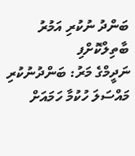ބަންދު ނުކުރި އަމުރު ބާތިލްކޮށްފި
ނަދީމްގެ މަރު: ބަންދުނުކުރި މައްސަލަ ހުކުމާ ހަމައަށް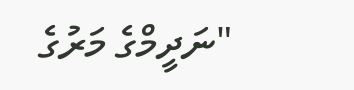"ނަދީމްގެ މަރުގެ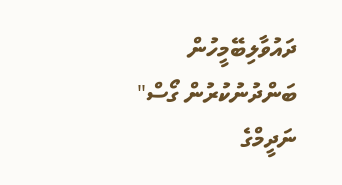ދައުވާލިބޭމީހުން ބަންދުނުކުރުން ގޯސް"
ނަދީމްގެ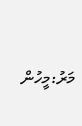މަރު:މީހުން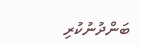ބަންދުނުކުރި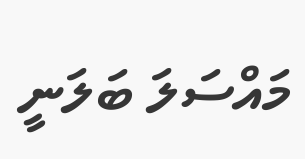މައްސަލަ ބަލަނީ